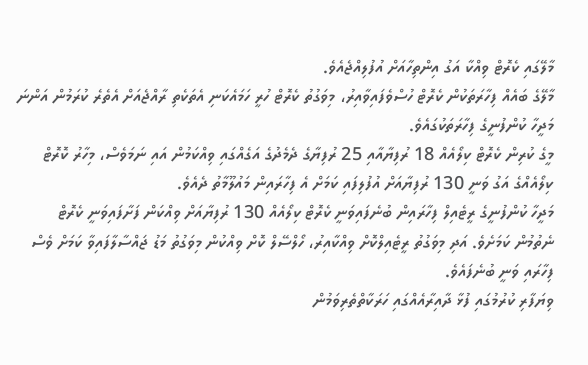މާލޭގައި ކެރޮޓް ވިއްކާ އަގު އިންތިހާއަށް އުފުލިއްޖެއެވެ.
މާލޭގެ ބައެއް ފިހާރަތަކުން ކެރޮޓް ހުސްވެފައިވާއިރު، މިވަގުތު ކެރޮޓް ހުރީ ހަމައެކަނި އެތަކެތި ރާއްޖެއަށް އެތެރެ ކުރަމުން އަންނަ މަދީހާ ކުންފުނީގެ ފިހާރަތަކުގައެވެ.
މީގެ ކުރިން ކެރޮޓް ކިލޯއެއް 18 ރުފިޔާއާއި 25 ރުފިޔާގެ ދެމެދުގެ އަގެއްގައި ވިއްކަމުން އައި ނަމަވެސް، މިހާރު ކޮރޮޓް ކިލޯއެއްގެ އަގު ވަނީ 130 ރުފިޔާއަށް އުފުލިފައި ކަމަށް އެ ފިހާރައިން މައުލޫމާތު ދެއެވެ.
މަދީހާ ކުންފުނީގެ ރީޓެއިލް ފިހާރައިން ބުނެފައިވަނީ ކެރޮޓް ކިލޯއެއް 130 ރުފިޔާއަށް ވިއްކަން ފަށާފައިވަނީ ކެރޮޓް ނެތުމުން ކަމަށެވެ. އަދި މިވަގުތު ރީޓެއިލްކޮށް ވިއްކާއިރު، ހޯލްސޭލް ކޮށް ވިއްކުން މިވަގުތު މަޑު ޖައްސާލާފައިވާ ކަމަށް ވެސް ފިހާރައި ވަނީ ބުނެފައެވެ.
ވިޔަފާރި ކުރުމުގައި ފުޅާ ދާއިރާއެއްގައި ހަރަކާތްތެރިވަމުން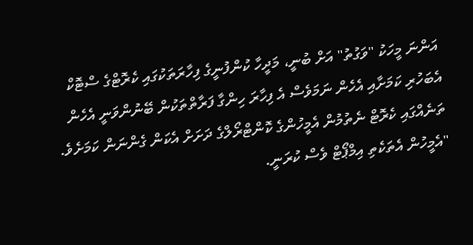އަންނަ މީހަކު "ވަގުތު" އަށް ބުނީ، މަދީހާ ކުންފުނީގެ ފިހާރަތަކުގައި ކެރޮޓްގެ ސްޓޮކް އެބަހުރި ކަމަށާއި އެހެން ނަމަވެސް އެ ފިހާރަ ހިންގާ ފަރާތްތަކުން ބޭނުންވަނީ އެހެން ތަނެއްގައި ކެރޮޓް ނެތުމުން އެމީހުންގެ ކޮންޓްރޯލްގެ ދަށަށް އެކަން ގެންނަން ކަމަށެވެ.
"އެމީހުން އެތަކެތި އިމްޕޯޓް ވެސް ކުރަނީ.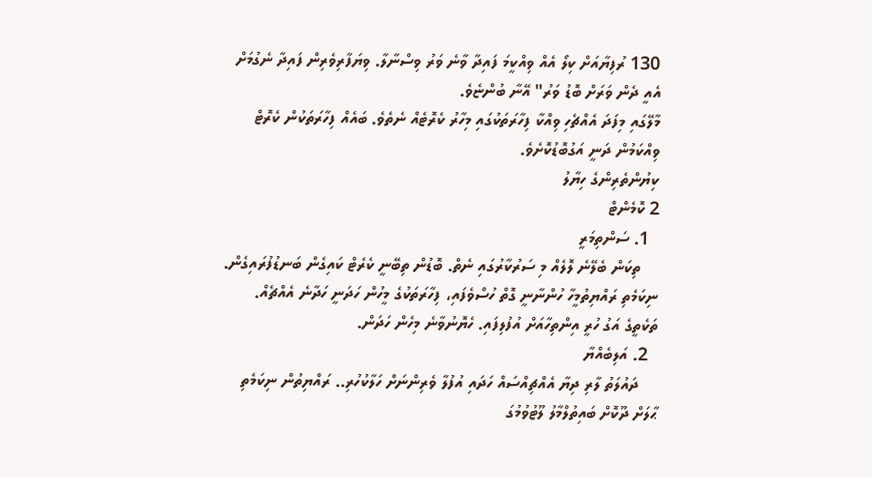130 ރުފިޔާއަށް ކިލޯ އެއް ވިއްކީމަ ފައިދާ ވާނެ ވަރު ވިސްނާލާ. ވިޔަފާރިވެރިން ފައިދާ ނެގުމަށް އެއީ ދެން ވަރަށް ބޮޑު ވަރު" އޭނާ ބުންޏެވެ.
މާލޭގައި މިފަދަ އެއްޗެހި ވިއްކާ ފިހާރަތަކުގައި މިހާރު ކެރޮޓެއް ނެތެވެ. ބައެއް ފިހާރަތަކުން ކެރޮޓް ވިއްކަމުން ދަނީ އަގުބޮޑުކޮށެވެ.
ކިޔުންތެރިންގެ ހިޔާލު
2 ކޮމެންޓް
  1. ސަންތިމަރީ
    ތިކަން ބެލޭނެ ލޮލެއް މި ސަރުކާރުގައި ނެތް. ބޮޑުން ތިބޭނީ ކެރެޓް ކައިގެން ބަނޑުފުރައިގެން. ނިކަމެތި ރައްޔިތުމީހާ ހުންނާނީ ގޮތް ހުސްވެފައި، ފިހާރަތަކުގެ މީހުން ހަދަނީ ހަދާނެ އެއްޗެއް. ތަކެތީގެ އަގު ހުރީ އިންތިހާއަށް އުފުލިފައި. ހެޔޮނުވާނެ މިހެން ހަދަން.
  2. އަލިބެއްޔާ
    ދައުލަތު ލާރި ދިޔާ އެއްޗިއްސައް ހަދައި އުފުލާ ވެރިންނަށް ހަލާކުހުރި.. ރައްޔިތުން ނިކަމެތި ޙާލަށް ދޫކޮށް ބައިތުލްމާލު ލޫޓުވުމުގަ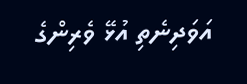އަވަދިނެތި އުޅޭ ވެރިންގެ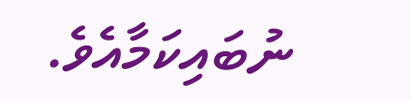ނުބައިކަމާއެވެ.